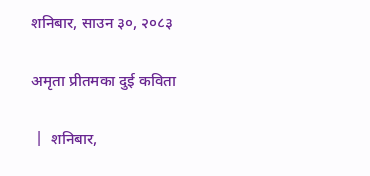शनिबार, साउन ३०, २०८३

अमृता प्रीतमका दुई कविता

 |  शनिबार,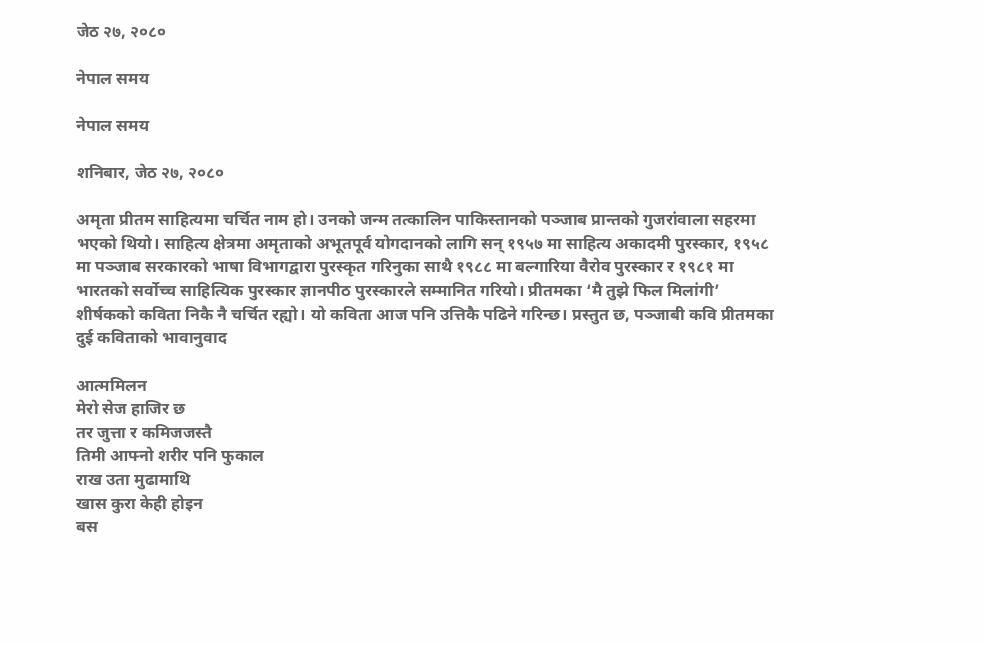जेठ २७, २०८०

नेपाल समय

नेपाल समय

शनिबार, जेठ २७, २०८०

अमृता प्रीतम साहित्यमा चर्चित नाम हो। उनको जन्म तत्कालिन पाकिस्तानको पञ्जाब प्रान्तको गुजरांवाला सहरमा भएको थियो। साहित्य क्षेत्रमा अमृताको अभूतपूर्व योगदानको लागि सन् १९५७ मा साहित्य अकादमी पुरस्कार, १९५८ मा पञ्जाब सरकारको भाषा विभागद्वारा पुरस्कृत गरिनुका साथै १९८८ मा बल्गारिया वैरोव पुरस्कार र १९८१ मा भारतको सर्वोच्च साहित्यिक पुरस्कार ज्ञानपीठ पुरस्कारले सम्मानित गरियो। प्रीतमका ‘मै तुझे फिल मिलांगी’ शीर्षकको कविता निकै नै चर्चित रह्यो। यो कविता आज पनि उत्तिकै पढिने गरिन्छ। प्रस्तुत छ, पञ्जाबी कवि प्रीतमका दुई कविताको भावानुवाद

आत्ममिलन
मेरो सेज हाजिर छ
तर जुत्ता र कमिजजस्तै
तिमी आफ्नो शरीर पनि फुकाल
राख उता मुढामाथि
खास कुरा केही होइन
बस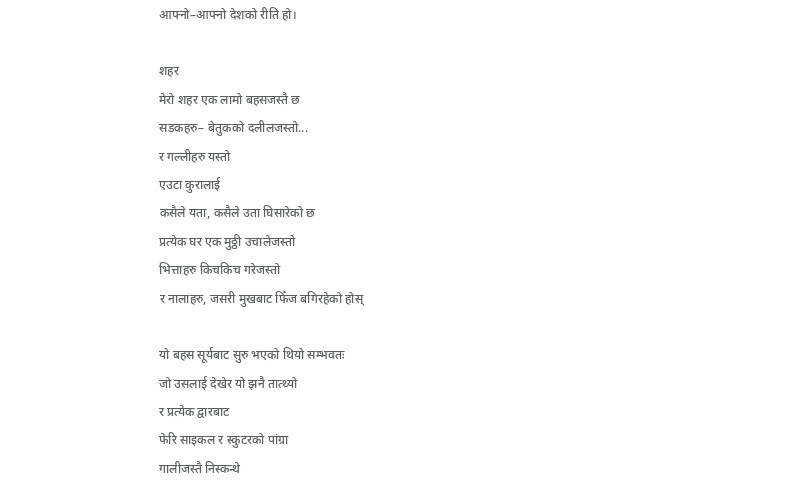आफ्नो–आफ्नो देशको रीति हो।

शहर
मेरो शहर एक लामो बहसजस्तै छ
सडकहरु– बेतुकको दलीलजस्तो...
र गल्लीहरु यस्तो
एउटा कुरालाई
कसैले यता, कसैले उता घिसारेको छ
प्रत्येक घर एक मुठ्ठी उचालेजस्तो
भित्ताहरु किचकिच गरेजस्तो
र नालाहरु, जसरी मुखबाट फिँज बगिरहेको होस्

यो बहस सूर्यबाट सुरु भएको थियो सम्भवतः
जो उसलाई देखेर यो झनै तात्थ्यो
र प्रत्येक द्वारबाट
फेरि साइकल र स्कुटरको पांग्रा
गालीजस्तै निस्कन्थे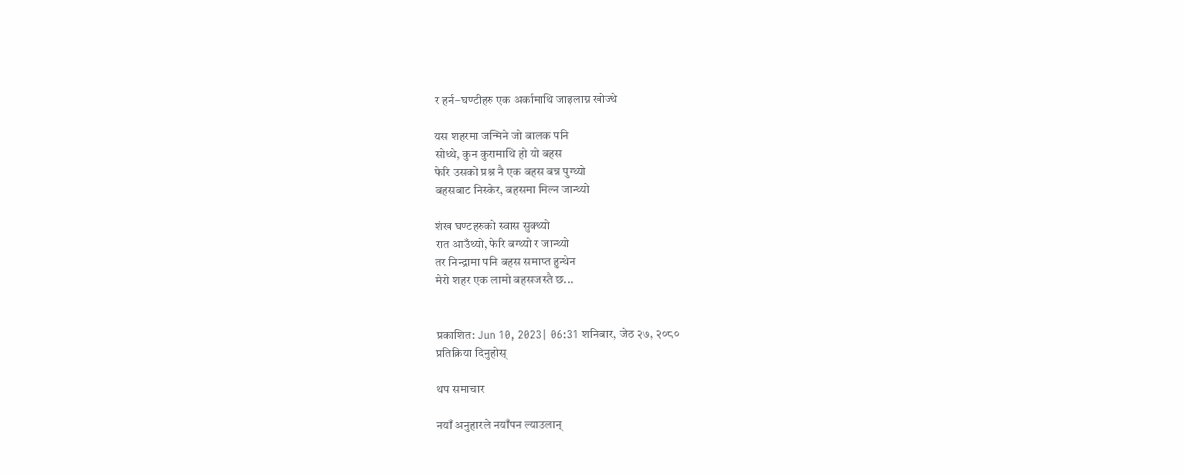र हर्न–घण्टीहरु एक अर्कामाथि जाइलाग्न खोज्थे

यस शहरमा जन्मिने जो बालक पनि
सोध्थे, कुन कुरामाथि हो यो बहस
फेरि उसको प्रश्न नै एक बहस बन्न पुग्थ्यो
बहसबाट निस्केर, बहसमा मिल्न जान्थ्यो

शंख घण्टहरुको स्वास सुक्थ्यो
रात आउँथ्यो, फेरि बग्थ्यो र जान्थ्यो
तर निन्द्रामा पनि बहस समाप्त हुन्थेन
मेरो शहर एक लामो बहसजस्तै छ...


प्रकाशित: Jun 10, 2023| 06:31 शनिबार, जेठ २७, २०८०
प्रतिक्रिया दिनुहोस्

थप समाचार

नयाँ अनुहारले नयाँपन ल्याउलान्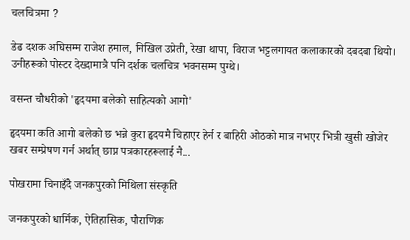चलचित्रमा ?

डेढ दशक अघिसम्म राजेश हमाल, निखिल उप्रेती, रेखा थापा, विराज भट्टलगायत कलाकारको दबदबा थियो। उनीहरूको पोस्टर देख्दामात्रै पनि दर्शक चलचित्र भवनसम्म पुग्थे।

वसन्त चौधरीको 'हृदयमा बलेको साहित्यको आगो'

हृदयमा कति आगो बलेको छ भन्ने कुरा हृदयमै चिहाएर हेर्न र बाहिरी ओठको मात्र नभएर भित्री खुसी खोजेर खबर सम्प्रेषण गर्न अर्थात् छाप्न पत्रकारहरूलाई नै...

पोखरामा चिनाइँदै जनकपुरको मिथिला संस्कृति

जनकपुरको धार्मिक, ऐतिहासिक, पौराणिक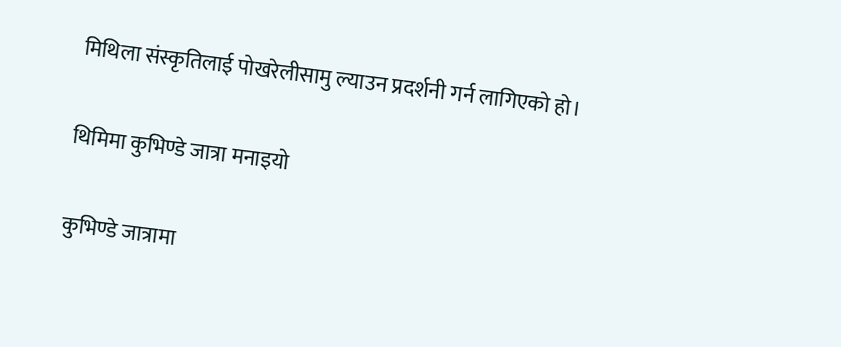मिथिला संस्कृतिलाई पोखरेलीसामु ल्याउन प्रदर्शनी गर्न लागिएको हो।

थिमिमा कुभिण्डे जात्रा मनाइयो

कुभिण्डे जात्रामा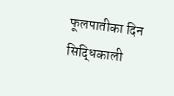फूलपातीका दिन सिद्धिकाली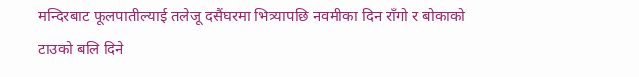मन्दिरबाट फूलपातील्याई तलेजू दसैंघरमा भित्र्यापछि नवमीका दिन राँगो र बोकाको टाउको बलि दिने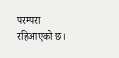परम्परा रहिआएको छ।